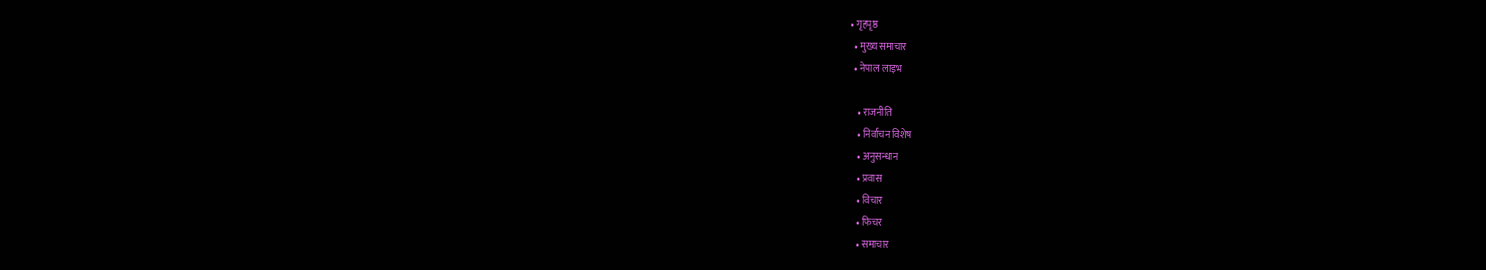• गृहपृष्ठ
  • मुख्य समाचार
  • नेपाल लाइभ

    • राजनीति
    • निर्वाचन विशेष
    • अनुसन्धान
    • प्रवास
    • विचार
    • फिचर
    • समाचार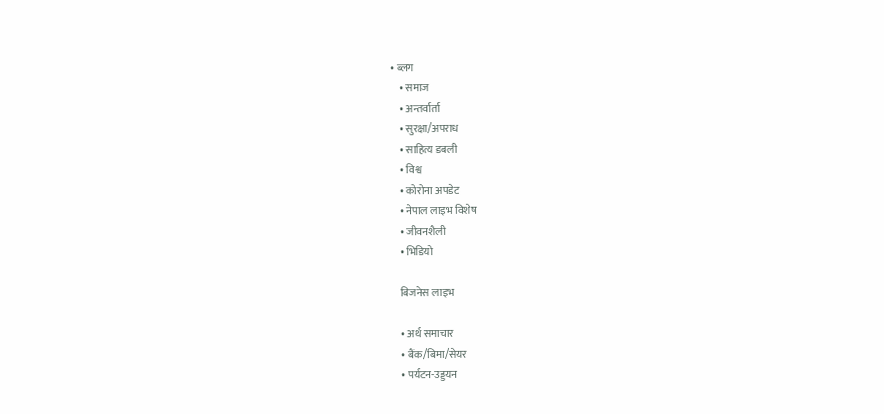• ब्लग
    • समाज
    • अन्तर्वार्ता
    • सुरक्षा/अपराध
    • साहित्य डबली
    • विश्व
    • कोरोना अपडेट
    • नेपाल लाइभ विशेष
    • जीवनशैली
    • भिडियो

    बिजनेस लाइभ

    • अर्थ समाचार
    • बैंक/बिमा/सेयर
    • पर्यटन-उड्डयन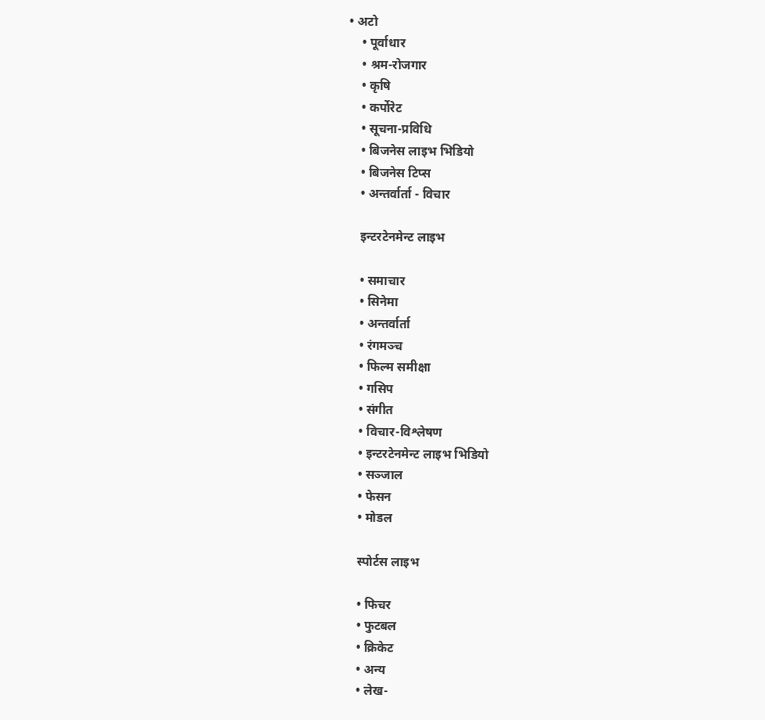• अटो
    • पूर्वाधार
    • श्रम-रोजगार
    • कृषि
    • कर्पोरेट
    • सूचना-प्रविधि
    • बिजनेस लाइभ भिडियो
    • बिजनेस टिप्स
    • अन्तर्वार्ता - विचार

    इन्टरटेनमेन्ट लाइभ

    • समाचार
    • सिनेमा
    • अन्तर्वार्ता
    • रंगमञ्च
    • फिल्म समीक्षा
    • गसिप
    • संगीत
    • विचार-विश्लेषण
    • इन्टरटेनमेन्ट लाइभ भिडियो
    • सञ्जाल
    • फेसन
    • मोडल

    स्पोर्टस लाइभ

    • फिचर
    • फुटबल
    • क्रिकेट
    • अन्य
    • लेख-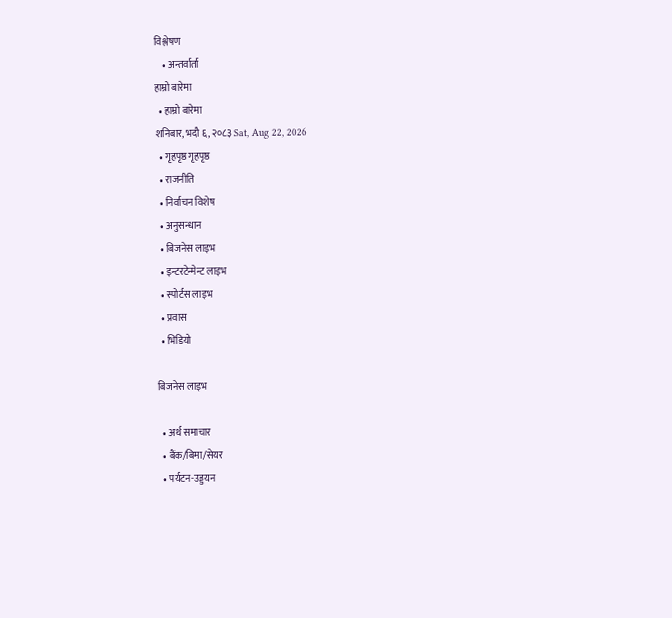विश्लेषण
    • अन्तर्वार्ता
हाम्रो बारेमा
  • हाम्रो बारेमा
शनिबार, भदौ ६, २०८३ Sat, Aug 22, 2026
  • गृहपृष्ठ गृहपृष्ठ
  • राजनीति
  • निर्वाचन विशेष
  • अनुसन्धान
  • बिजनेस लाइभ
  • इन्टरटेन्मेन्ट लाइभ
  • स्पोर्टस लाइभ
  • प्रवास
  • भिडियो

बिजनेस लाइभ

  • अर्थ समाचार
  • बैंक/बिमा/सेयर
  • पर्यटन-उड्डयन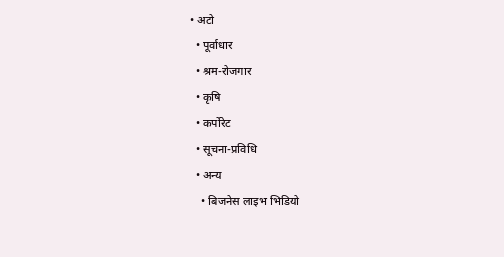• अटो
  • पूर्वाधार
  • श्रम-रोजगार
  • कृषि
  • कर्पोरेट
  • सूचना-प्रविधि
  • अन्य
    • बिजनेस लाइभ भिडियो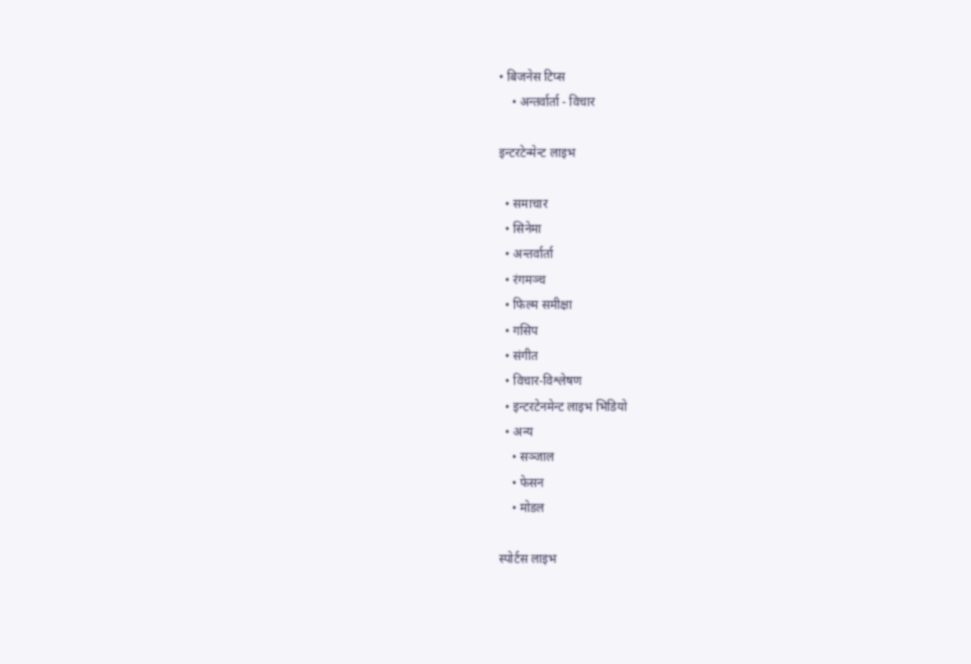• बिजनेस टिप्स
    • अन्तर्वार्ता - विचार

इन्टरटेन्मेन्ट लाइभ

  • समाचार
  • सिनेमा
  • अन्तर्वार्ता
  • रंगमञ्च
  • फिल्म समीक्षा
  • गसिप
  • संगीत
  • विचार-विश्लेषण
  • इन्टरटेनमेन्ट लाइभ भिडियो
  • अन्य
    • सञ्जाल
    • फेसन
    • मोडल

स्पोर्टस लाइभ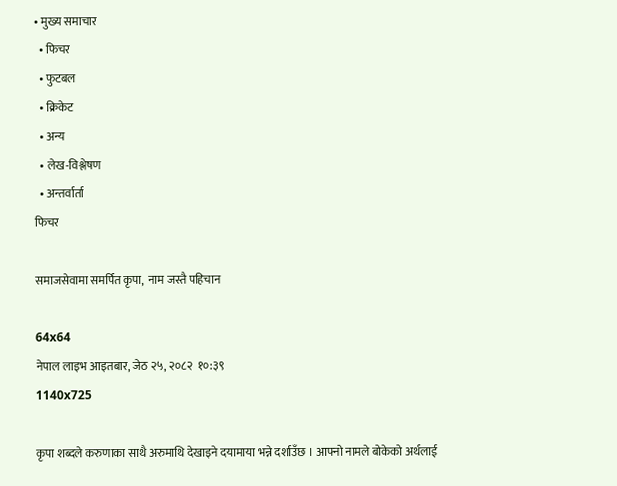• मुख्य समाचार
  • फिचर
  • फुटबल
  • क्रिकेट
  • अन्य
  • लेख-विश्लेषण
  • अन्तर्वार्ता
फिचर

समाजसेवामा समर्पित कृपा,  नाम जस्तै पहिचान

64x64
नेपाल लाइभ आइतबार, जेठ २५, २०८२  १०:३९
1140x725

कृपा शब्दले करुणाका साथै अरुमाथि देखाइने दयामाया भन्ने दर्शाउँछ । आफ्नो नामले बोकेको अर्थलाई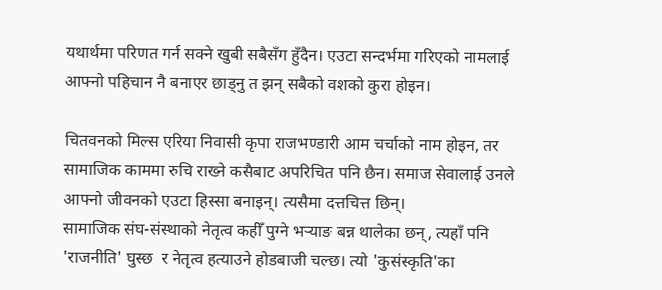यथार्थमा परिणत गर्न सक्ने खुबी सबैसँग हुँदैन। एउटा सन्दर्भमा गरिएको नामलाई आफ्नो पहिचान नै बनाएर छाड्नु त झन् सबैको वशको कुरा होइन।

चितवनको मिल्स एरिया निवासी कृपा राजभण्डारी आम चर्चाको नाम होइन, तर सामाजिक काममा रुचि राख्ने कसैबाट अपरिचित पनि छैन। समाज सेवालाई उनले आफ्नो जीवनको एउटा हिस्सा बनाइन्। त्यसैमा दत्तचित्त छिन्।
सामाजिक संघ-संस्थाको नेतृत्व कहीँ पुग्ने भर्‍याङ बन्न थालेका छन्, त्यहाँ पनि 'राजनीति' घुस्छ  र नेतृत्व हत्याउने होडबाजी चल्छ। त्यो 'कुसंस्कृति'का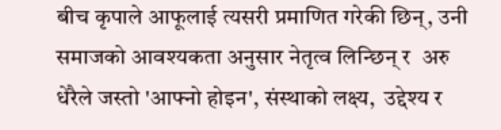बीच कृपाले आफूलाई त्यसरी प्रमाणित गरेकी छिन्, उनी समाजको आवश्यकता अनुसार नेतृत्व लिन्छिन् र  अरु धेरैले जस्तो 'आफ्नो होइन', संस्थाको लक्ष्य,  उद्देश्य र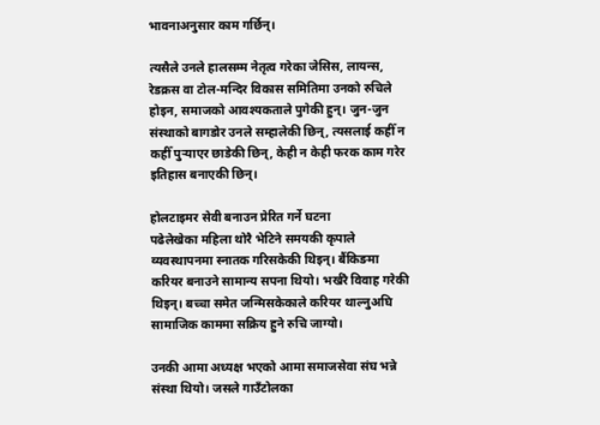भावनाअनुसार काम गर्छिन्।

त्यसैले उनले हालसम्म नेतृत्व गरेका जेसिस, लायन्स, रेडक्रस वा टोल-मन्दिर विकास समितिमा उनको रुचिले होइन, समाजको आवश्यकताले पुगेकी हुन्। जुन-जुन संस्थाको बागडोर उनले सम्हालेकी छिन्, त्यसलाई कहीँ न कहीँ पुर्‍याएर छाडेकी छिन्, केही न केही फरक काम गरेर इतिहास बनाएकी छिन्।

होलटाइमर सेवी बनाउन प्रेरित गर्ने घटना
पढेलेखेका महिला थोरै भेटिने समयकी कृपाले व्यवस्थापनमा स्नातक गरिसकेकी थिइन्। बैंकिङमा करियर बनाउने सामान्य सपना थियो। भर्खरै विवाह गरेकी थिइन्। बच्चा समेत जन्मिसकेकाले करियर थाल्नुअघि सामाजिक काममा सक्रिय हुने रुचि जाग्यो।

उनकी आमा अध्यक्ष भएको आमा समाजसेवा संघ भन्ने संस्था थियो। जसले गाउँटोलका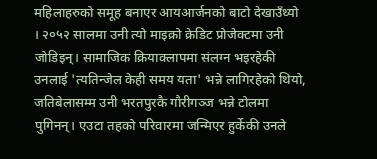महिलाहरुको समूह बनाएर आयआर्जनको बाटो देखाउँथ्यो । २०५२ सालमा उनी त्यो माइक्रो क्रेडिट प्रोजेक्टमा उनी जोडिइन्। सामाजिक क्रियाक्लापमा संलग्न भइरहेकी उनलाई 'त्यतिन्जेल केही समय यता' भन्ने लागिरहेको थियो, जतिबेलासम्म उनी भरतपुरकै गौरीगञ्ज भन्ने टोलमा पुगिनन्। एउटा तहको परिवारमा जन्मिएर हुर्केकी उनले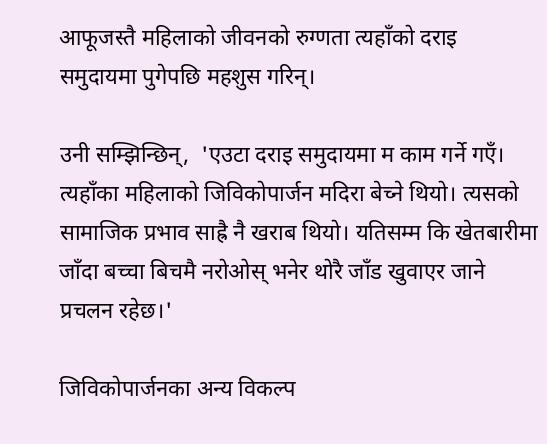आफूजस्तै महिलाको जीवनको रुग्णता त्यहाँको दराइ समुदायमा पुगेपछि महशुस गरिन्।

उनी सम्झिन्छिन्,  'एउटा दराइ समुदायमा म काम गर्ने गएँ। त्यहाँका महिलाको जिविकोपार्जन मदिरा बेच्ने थियो। त्यसको सामाजिक प्रभाव साह्रै नै खराब थियो। यतिसम्म कि खेतबारीमा जाँदा बच्चा बिचमै नरोओस् भनेर थोरै जाँड खुवाएर जाने प्रचलन रहेछ।'

जिविकोपार्जनका अन्य विकल्प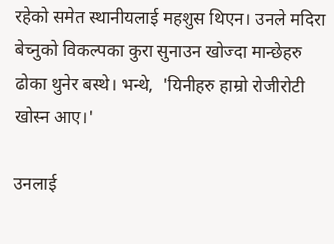रहेको समेत स्थानीयलाई महशुस थिएन। उनले मदिरा बेच्नुको विकल्पका कुरा सुनाउन खोज्दा मान्छेहरु ढोका थुनेर बस्थे। भन्थे,  'यिनीहरु हाम्रो रोजीरोटी खोस्न आए।'

उनलाई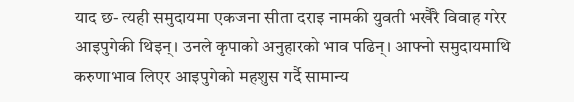याद छ- त्यही समुदायमा एकजना सीता दराइ नामकी युवती भर्खैरै विवाह गरेर आइपुगेकी थिइन्। उनले कृपाको अनुहारको भाव पढिन्। आफ्नो समुदायमाथि करुणाभाव लिएर आइपुगेको महशुस गर्दै सामान्य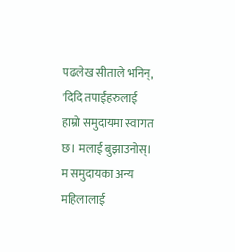पढलेख सीताले भनिन्,  'दिदि तपाईंहरुलाई हाम्रो समुदायमा स्वागत छ। मलाई बुझाउनोस्। म समुदायका अन्य महिलालाई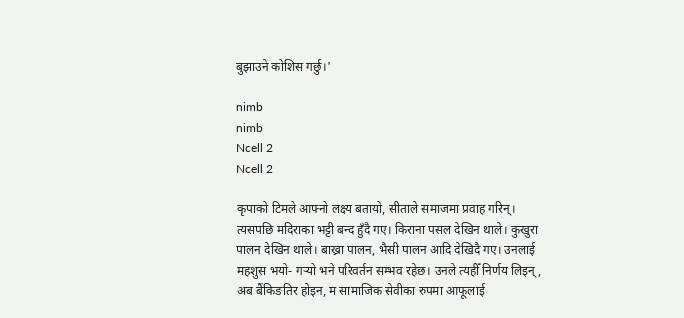बुझाउने कोशिस गर्छु।'

nimb
nimb
Ncell 2
Ncell 2

कृपाको टिमले आफ्नो लक्ष्य बतायो, सीताले समाजमा प्रवाह गरिन्। त्यसपछि मदिराका भट्टी बन्द हुँदै गए। किराना पसल देखिन थाले। कुखुरा पालन देखिन थाले। बाख्रा पालन, भैसी पालन आदि देखिदै गए। उनलाई महशुस भयो- गर्‍यो भने परिवर्तन सम्भव रहेछ। उनले त्यहीँ निर्णय लिइन्, अब बैंकिङतिर होइन, म सामाजिक सेवीका रुपमा आफूलाई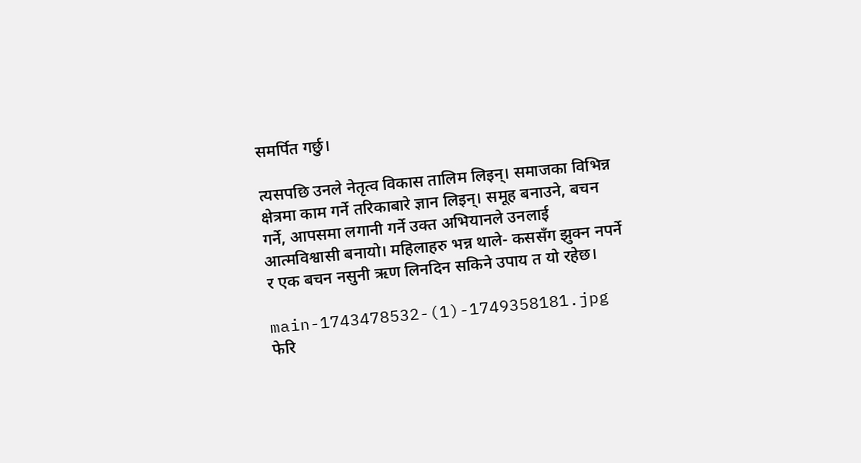समर्पित गर्छु।

त्यसपछि उनले नेतृत्व विकास तालिम लिइन्। समाजका विभिन्न क्षेत्रमा काम गर्ने तरिकाबारे ज्ञान लिइन्। समूह बनाउने, बचन गर्ने, आपसमा लगानी गर्ने उक्त अभियानले उनलाई आत्मविश्वासी बनायो। महिलाहरु भन्न थाले- कससँग झुक्न नपर्ने र एक बचन नसुनी ऋण लिनदिन सकिने उपाय त यो रहेछ।

main-1743478532-(1)-1749358181.jpg
फेरि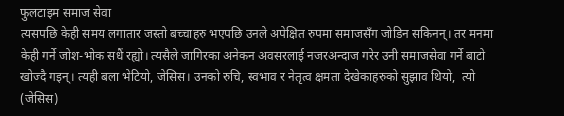फुलटाइम समाज सेवा
त्यसपछि केही समय लगातार जस्तो बच्चाहरु भएपछि उनले अपेक्षित रुपमा समाजसँग जोडिन सकिनन्। तर मनमा केही गर्ने जोश-भोक सधैं रह्यो। त्यसैले जागिरका अनेकन अवसरलाई नजरअन्दाज गरेर उनी समाजसेवा गर्ने बाटो खोज्दै गइन्। त्यही बला भेटियो, जेसिस। उनको रुचि, स्वभाव र नेतृत्व क्षमता देखेकाहरुको सुझाव थियो,  त्यो (जेसिस)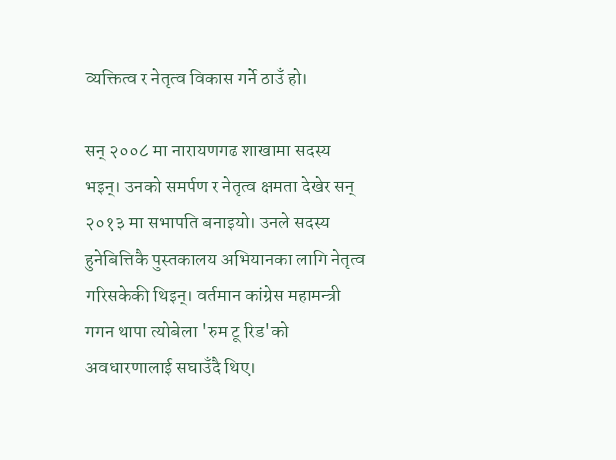व्यक्तित्व र नेतृत्व विकास गर्ने ठाउँ हो।

सन् २००८ मा नारायणगढ शाखामा सदस्य भइन्। उनको समर्पण र नेतृत्व क्षमता देखेर सन् २०१३ मा सभापति बनाइयो। उनले सदस्य हुनेबित्तिकै पुस्तकालय अभियानका लागि नेतृत्व गरिसकेकी थिइन्। वर्तमान कांग्रेस महामन्त्री गगन थापा त्योबेला 'रुम टू रिड'को अवधारणालाई सघाउँदै थिए।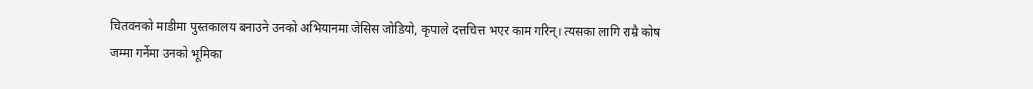चितवनको माडीमा पुस्तकालय बनाउने उनको अभियानमा जेसिस जोडियो, कृपाले दत्तचित्त भएर काम गरिन्। त्यसका लागि राम्रै कोष जम्मा गर्नेमा उनको भूमिका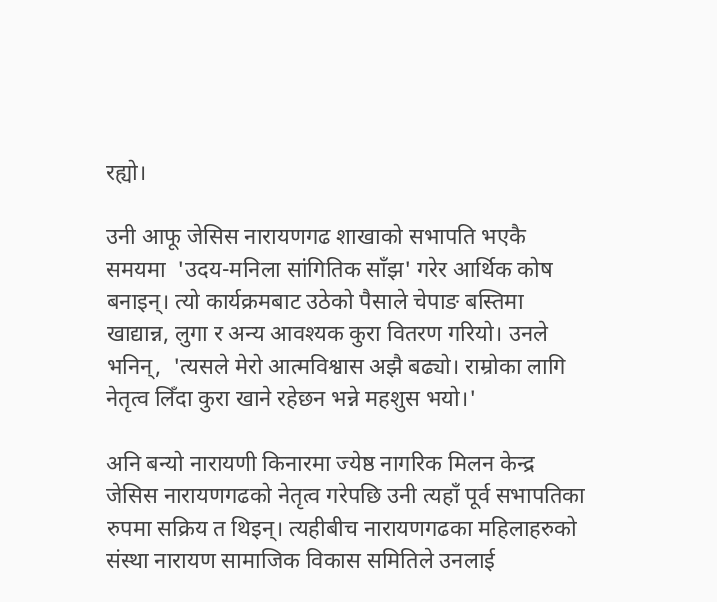रह्यो।

उनी आफू जेसिस नारायणगढ शाखाको सभापति भएकै समयमा  'उदय-मनिला सांगितिक साँझ' गरेर आर्थिक कोष बनाइन्। त्यो कार्यक्रमबाट उठेको पैसाले चेपाङ बस्तिमा खाद्यान्न, लुगा र अन्य आवश्यक कुरा वितरण गरियो। उनले भनिन्,  'त्यसले मेरो आत्मविश्वास अझै बढ्यो। राम्रोका लागि नेतृत्व लिँदा कुरा खाने रहेछन भन्ने महशुस भयो।'

अनि बन्यो नारायणी किनारमा ज्येष्ठ नागरिक मिलन केन्द्र
जेसिस नारायणगढको नेतृत्व गरेपछि उनी त्यहाँ पूर्व सभापतिका रुपमा सक्रिय त थिइन्। त्यहीबीच नारायणगढका महिलाहरुको संस्था नारायण सामाजिक विकास समितिले उनलाई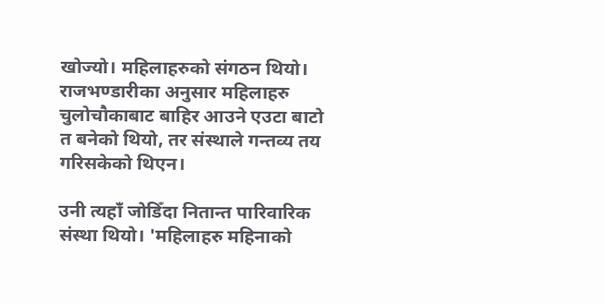खोज्यो। महिलाहरुको संगठन थियो। राजभण्डारीका अनुसार महिलाहरु चुलोचौकाबाट बाहिर आउने एउटा बाटो त बनेको थियो, तर संस्थाले गन्तव्य तय गरिसकेको थिएन।

उनी त्यहाँ जोडिँदा नितान्त पारिवारिक संस्था थियो। 'महिलाहरु महिनाको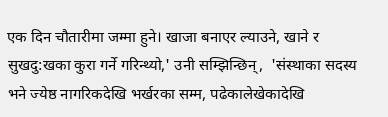एक दिन चौतारीमा जम्मा हुने। खाजा बनाएर ल्याउने, खाने र सुखदु:खका कुरा गर्ने गरिन्थ्यो,' उनी सम्झिन्छिन्,  'संस्थाका सदस्य भने ज्येष्ठ नागरिकदेखि भर्खरका सम्म, पढेकालेखेकादेखि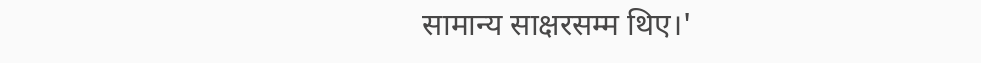सामान्य साक्षरसम्म थिए।'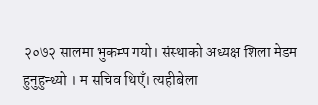२०७२ सालमा भुकम्प गयो। संस्थाको अध्यक्ष शिला मेडम हुनुहुन्थ्यो । म सचिव थिएँ। त्यहीबेला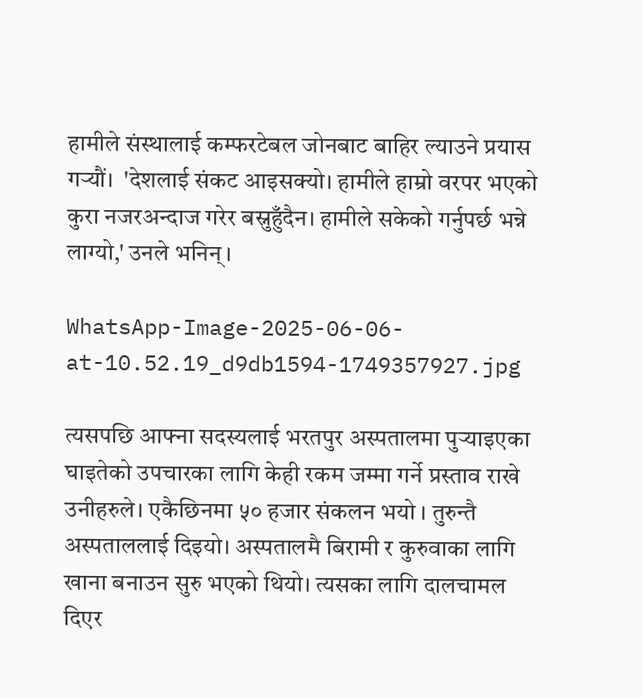हामीले संस्थालाई कम्फरटेबल जोनबाट बाहिर ल्याउने प्रयास गर्‍यौं।  'देशलाई संकट आइसक्यो। हामीले हाम्रो वरपर भएको कुरा नजरअन्दाज गरेर बस्नुहुँदैन। हामीले सकेको गर्नुपर्छ भन्ने लाग्यो,' उनले भनिन्।

WhatsApp-Image-2025-06-06-at-10.52.19_d9db1594-1749357927.jpg

त्यसपछि आफ्ना सदस्यलाई भरतपुर अस्पतालमा पुर्‍याइएका घाइतेको उपचारका लागि केही रकम जम्मा गर्ने प्रस्ताव राखे उनीहरुले। एकैछिनमा ५० हजार संकलन भयो । तुरुन्तै अस्पताललाई दिइयो। अस्पतालमै बिरामी र कुरुवाका लागि खाना बनाउन सुरु भएको थियो। त्यसका लागि दालचामल दिएर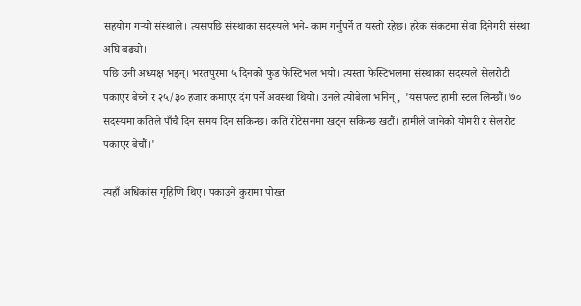सहयोग गर्‍यो संस्थाले। त्यसपछि संस्थाका सदस्यले भने- काम गर्नुपर्ने त यस्तो रहेछ। हरेक संकटमा सेवा दिनेगरी संस्था अघि बढ्यो।
पछि उनी अध्यक्ष भइन्। भरतपुरमा ५ दिनको फुड फेस्टिभल भयो। त्यस्ता फेस्टिभलमा संस्थाका सदस्यले सेलरोटी पकाएर बेच्ने र २५/३० हजार कमाएर दंग पर्ने अवस्था थियो। उनले त्योबेला भनिन्,  'यसपल्ट हामी स्टल लिन्छौं। ७० सदस्यमा कतिले पाँचै दिन समय दिन सकिन्छ। कति रोटेसनमा खट्न सकिन्छ खटौं। हामीले जानेको योमरी र सेलरोट पकाएर बेचौं।'

त्यहाँ अधिकांस गृहिणि थिए। पकाउने कुरामा पोख्त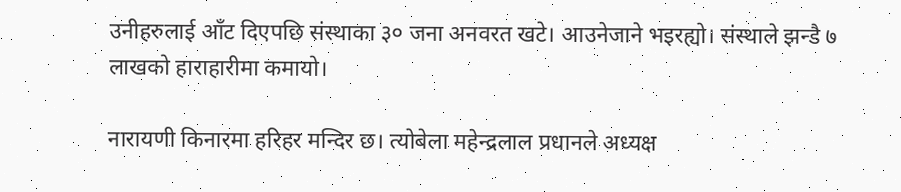उनीहरुलाई आँट दिएपछि संस्थाका ३० जना अनवरत खटे। आउनेजाने भइरह्यो। संस्थाले झन्डै ७ लाखको हाराहारीमा कमायो।

नारायणी किनारमा हरिहर मन्दिर छ। त्योबेला महेन्द्रलाल प्रधानले अध्यक्ष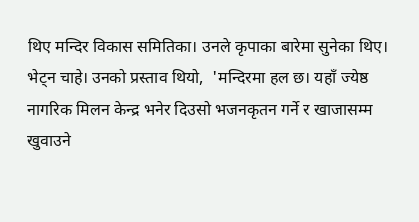थिए मन्दिर विकास समितिका। उनले कृपाका बारेमा सुनेका थिए। भेट्न चाहे। उनको प्रस्ताव थियो,  'मन्दिरमा हल छ। यहाँ ज्येष्ठ नागरिक मिलन केन्द्र भनेर दिउसो भजनकृतन गर्ने र खाजासम्म खुवाउने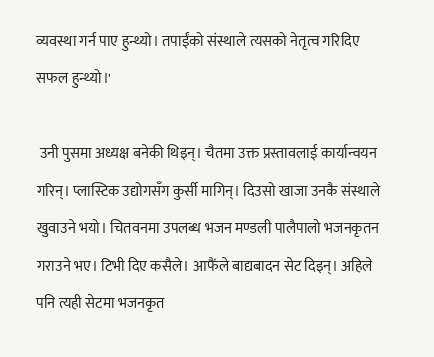व्यवस्था गर्न पाए हुन्थ्यो। तपाईंको संस्थाले त्यसको नेतृत्व गरिदिए सफल हुन्थ्यो।'

 उनी पुसमा अध्यक्ष बनेकी थिइन्। चैतमा उक्त प्रस्तावलाई कार्यान्वयन गरिन्। प्लास्टिक उद्योगसँग कुर्सी मागिन्। दिउसो खाजा उनकै संस्थाले खुवाउने भयो। चितवनमा उपलब्ध भजन मण्डली पालैपालो भजनकृतन गराउने भए। टिभी दिए कसैले। आफैंले बाद्यबादन सेट दिइन्। अहिले पनि त्यही सेटमा भजनकृत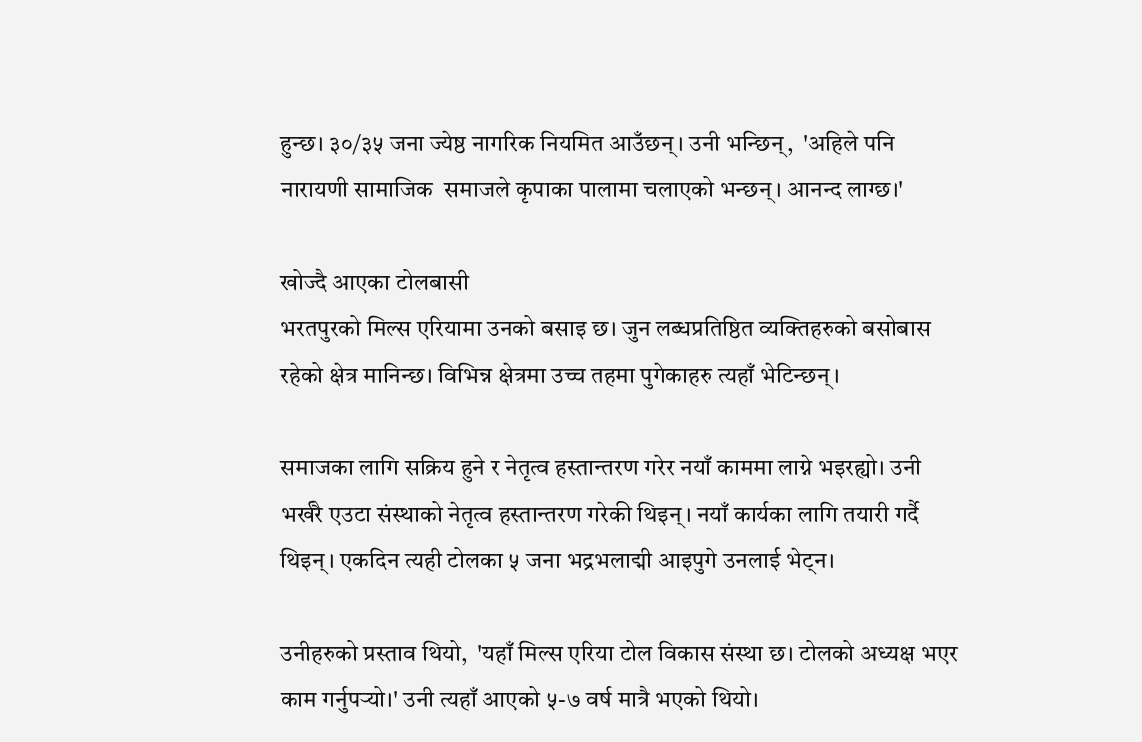हुन्छ। ३०/३५ जना ज्येष्ठ नागरिक नियमित आउँछन्। उनी भन्छिन्,  'अहिले पनि नारायणी सामाजिक  समाजले कृपाका पालामा चलाएको भन्छन्। आनन्द लाग्छ।'

खोज्दै आएका टोलबासी
भरतपुरको मिल्स एरियामा उनको बसाइ छ। जुन लब्धप्रतिष्ठित व्यक्तिहरुको बसोबास रहेको क्षेत्र मानिन्छ। विभिन्न क्षेत्रमा उच्च तहमा पुगेकाहरु त्यहाँ भेटिन्छन्।

समाजका लागि सक्रिय हुने र नेतृत्व हस्तान्तरण गरेर नयाँ काममा लाग्ने भइरह्यो। उनी भर्खरै एउटा संस्थाको नेतृत्व हस्तान्तरण गरेकी थिइन्। नयाँ कार्यका लागि तयारी गर्दै थिइन्। एकदिन त्यही टोलका ५ जना भद्रभलाद्मी आइपुगे उनलाई भेट्न।

उनीहरुको प्रस्ताव थियो,  'यहाँ मिल्स एरिया टोल विकास संस्था छ। टोलको अध्यक्ष भएर काम गर्नुपर्‍यो।' उनी त्यहाँ आएको ५-७ वर्ष मात्रै भएको थियो।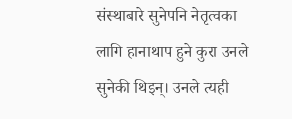संस्थाबारे सुनेपनि नेतृत्वका लागि हानाथाप हुने कुरा उनले सुनेकी थिइन्। उनले त्यही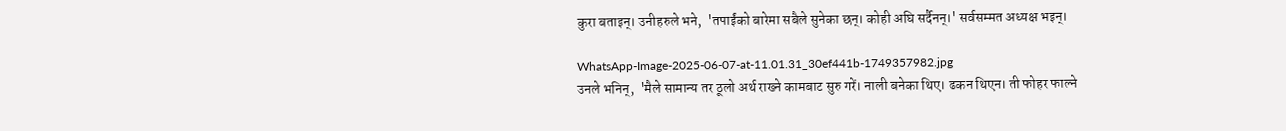कुरा बताइन्। उनीहरुले भने,  'तपाईंको बारेमा सबैले सुनेका छन्। कोही अघि सर्दैनन्।' सर्वसम्मत अध्यक्ष भइन्।

WhatsApp-Image-2025-06-07-at-11.01.31_30ef441b-1749357982.jpg
उनले भनिन्,  'मैले सामान्य तर ठूलो अर्थ राख्ने कामबाट सुरु गरें। नाली बनेका थिए। ढकन थिएन। ती फोहर फाल्ने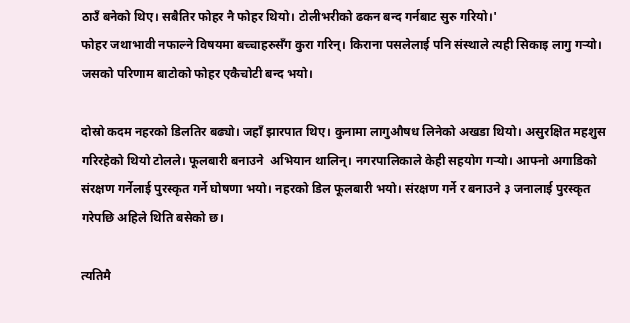ठाउँ बनेको थिए। सबैतिर फोहर नै फोहर थियो। टोलीभरीको ढकन बन्द गर्नबाट सुरु गरियो।'
फोहर जथाभावी नफाल्ने विषयमा बच्चाहरुसँग कुरा गरिन्। किराना पसलेलाई पनि संस्थाले त्यही सिकाइ लागु गर्‍यो। जसको परिणाम बाटोको फोहर एकैचोटी बन्द भयो।

दोस्रो कदम नहरको डिलतिर बढ्यो। जहाँ झारपात थिए। कुनामा लागुऔषध लिनेको अखडा थियो। असुरक्षित महशुस गरिरहेको थियो टोलले। फूलबारी बनाउने  अभियान थालिन्। नगरपालिकाले केही सहयोग गर्‍यो। आफ्नो अगाडिको संरक्षण गर्नेलाई पुरस्कृत गर्ने घोषणा भयो। नहरको डिल फूलबारी भयो। संरक्षण गर्ने र बनाउने ३ जनालाई पुरस्कृत गरेपछि अहिले थिति बसेको छ।

त्यतिमै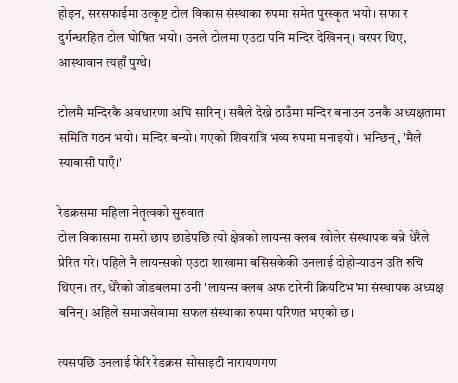होइन, सरसफाईमा उत्कृष्ट टोल विकास संस्थाका रुपमा समेत पुरस्कृत भयो। सफा र दुर्गन्धरहित टोल घोषित भयो। उनले टोलमा एउटा पनि मन्दिर देखिनन्। वरपर थिए, आस्थावान त्यहाँ पुग्थे।

टोलमै मन्दिरकै अवधारणा अघि सारिन्। सबैले देख्ने ठाउँमा मन्दिर बनाउन उनकै अध्यक्षतामा समिति गठन भयो। मन्दिर बन्यो। गएको शिवरात्रि भव्य रुपमा मनाइयो । भन्छिन्, 'मैले स्याबासी पाएँ।'

रेडक्रसमा महिला नेतृत्वको सुरुवात
टोल विकासमा रामरो छाप छाडेपछि त्यो क्षेत्रको लायन्स क्लब खोलेर संस्थापक बन्ने धेरैले प्रेरित गरे। पहिले नै लायन्सको एउटा शाखामा बसिसकेकी उनलाई दोहोर्‍याउन उति रुचि थिएन। तर, धेरैको जोडबलमा उनी 'लायन्स क्लब अफ टारेनी क्रियटिभ'मा संस्थापक अध्यक्ष बनिन्। अहिले समाजसेवामा सफल संस्थाका रुपमा परिणत भएको छ।

त्यसपछि उनलाई फेरि रेडक्रस सोसाइटी नारायणगण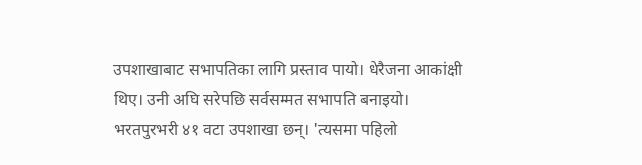उपशाखाबाट सभापतिका लागि प्रस्ताव पायो। धेरैजना आकांक्षी थिए। उनी अघि सरेपछि सर्वसम्मत सभापति बनाइयो। भरतपुरभरी ४१ वटा उपशाखा छन्। 'त्यसमा पहिलो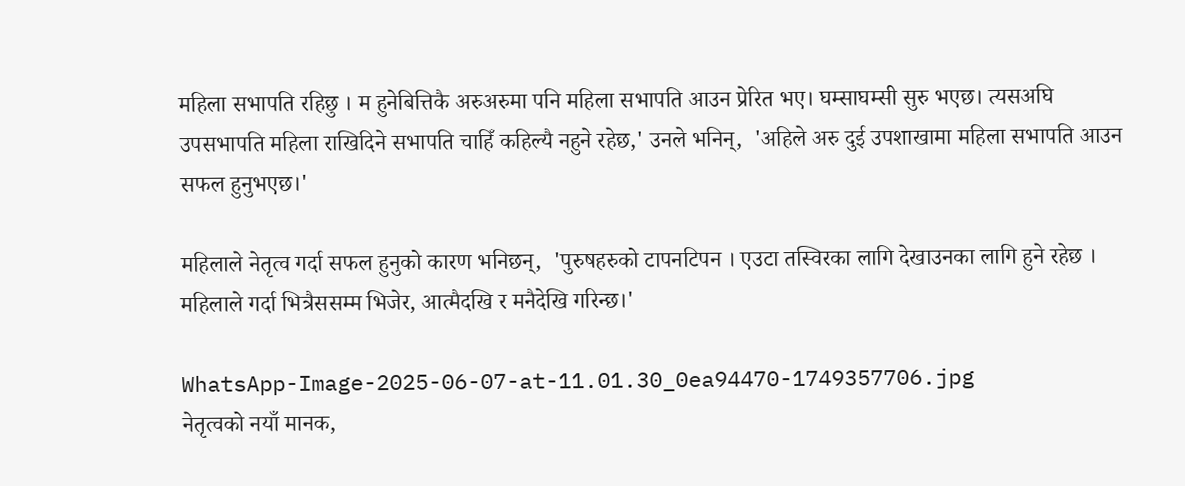महिला सभापति रहिछु । म हुनेबित्तिकै अरुअरुमा पनि महिला सभापति आउन प्रेरित भए। घम्साघम्सी सुरु भएछ। त्यसअघि उपसभापति महिला राखिदिने सभापति चाहिँ कहिल्यै नहुने रहेछ,' उनले भनिन्,  'अहिले अरु दुई उपशाखामा महिला सभापति आउन सफल हुनुभएछ।'

महिलाले नेतृत्व गर्दा सफल हुनुको कारण भनिछन्,  'पुरुषहरुको टापनटिपन । एउटा तस्विरका लागि देखाउनका लागि हुने रहेछ । महिलाले गर्दा भित्रैससम्म भिजेर, आत्मैदखि र मनैदेखि गरिन्छ।'

WhatsApp-Image-2025-06-07-at-11.01.30_0ea94470-1749357706.jpg
नेतृत्वको नयाँ मानक,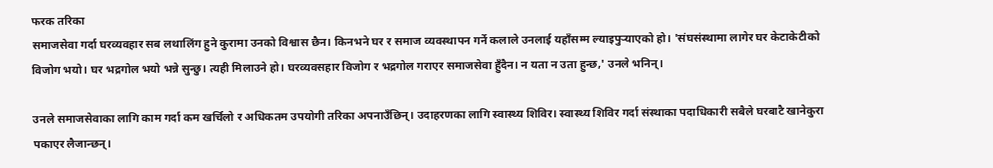फरक तरिका
समाजसेवा गर्दा घरव्यवहार सब लथालिंग हुने कुरामा उनको विश्वास छैन। किनभने घर र समाज व्यवस्थापन गर्ने कलाले उनलाई यहाँसम्म ल्याइपुर्‍याएको हो। 'संघसंस्थामा लागेर घर केटाकेटीको विजोग भयो। घर भद्रगोल भयो भन्ने सुन्छु। त्यही मिलाउने हो। घरव्यवसहार विजोग र भद्रगोल गराएर समाजसेवा हुँदैन। न यता न उता हुन्छ,' उनले भनिन्।

उनले समाजसेवाका लागि काम गर्दा कम खर्चिलो र अधिकतम उपयोगी तरिका अपनाउँछिन्। उदाहरणका लागि स्वास्थ्य शिविर। स्वास्थ्य शिविर गर्दा संस्थाका पदाधिकारी सबैले घरबाटै खानेकुरा पकाएर लैजान्छन्।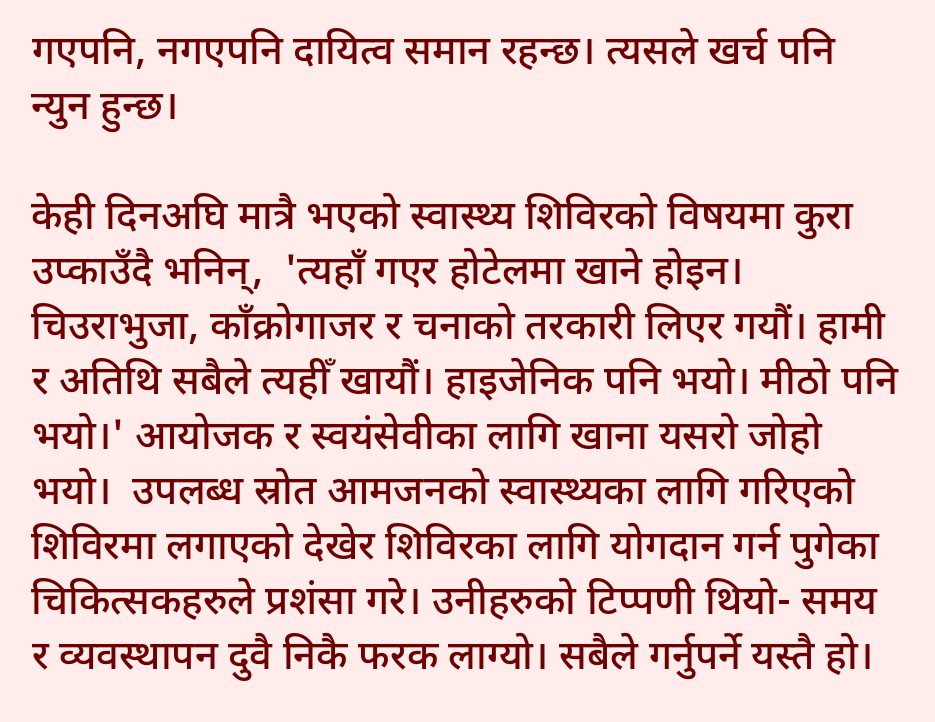गएपनि, नगएपनि दायित्व समान रहन्छ। त्यसले खर्च पनि न्युन हुन्छ।

केही दिनअघि मात्रै भएको स्वास्थ्य शिविरको विषयमा कुरा उप्काउँदै भनिन्,  'त्यहाँ गएर होटेलमा खाने होइन। चिउराभुजा, काँक्रोगाजर र चनाको तरकारी लिएर गयौं। हामी र अतिथि सबैले त्यहीँ खायौं। हाइजेनिक पनि भयो। मीठो पनि भयो।' आयोजक र स्वयंसेवीका लागि खाना यसरो जोहो भयो।  उपलब्ध स्रोत आमजनको स्वास्थ्यका लागि गरिएको शिविरमा लगाएको देखेर शिविरका लागि योगदान गर्न पुगेका चिकित्सकहरुले प्रशंसा गरे। उनीहरुको टिप्पणी थियो- समय र व्यवस्थापन दुवै निकै फरक लाग्यो। सबैले गर्नुपर्ने यस्तै हो।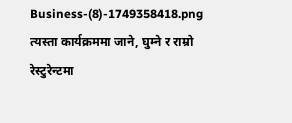Business-(8)-1749358418.png
त्यस्ता कार्यक्रममा जाने, घुम्ने र राम्रो रेस्टुरेन्टमा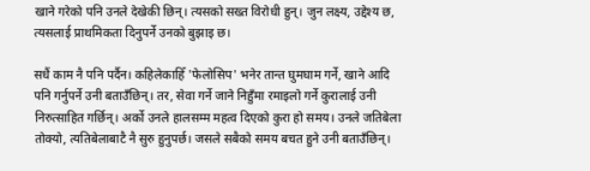खाने गरेको पनि उनले देखेकी छिन्। त्यसको सख्त विरोधी हुन्। जुन लक्ष्य, उद्देश्य छ, त्यसलाई प्राथमिकता दिनुपर्ने उनको बुझाइ छ।

सधैं काम नै पनि पर्दैन। कहिलेकाहिँ 'फेलोसिप' भनेर तान्त घुमघाम गर्ने, खाने आदि पनि गर्नुपर्ने उनी बताउँछिन्। तर, सेवा गर्ने जाने निहुँमा रमाइलो गर्ने कुरालाई उनी निरुत्साहित गर्छिन्। अर्को उनले हालसम्म महत्व दिएको कुरा हो समय। उनले जतिबेला तोक्यो, त्यतिबेलाबाटै नै सुरु हुनुपर्छ। जसले सबैको समय बचत हुने उनी बताउँछिन्।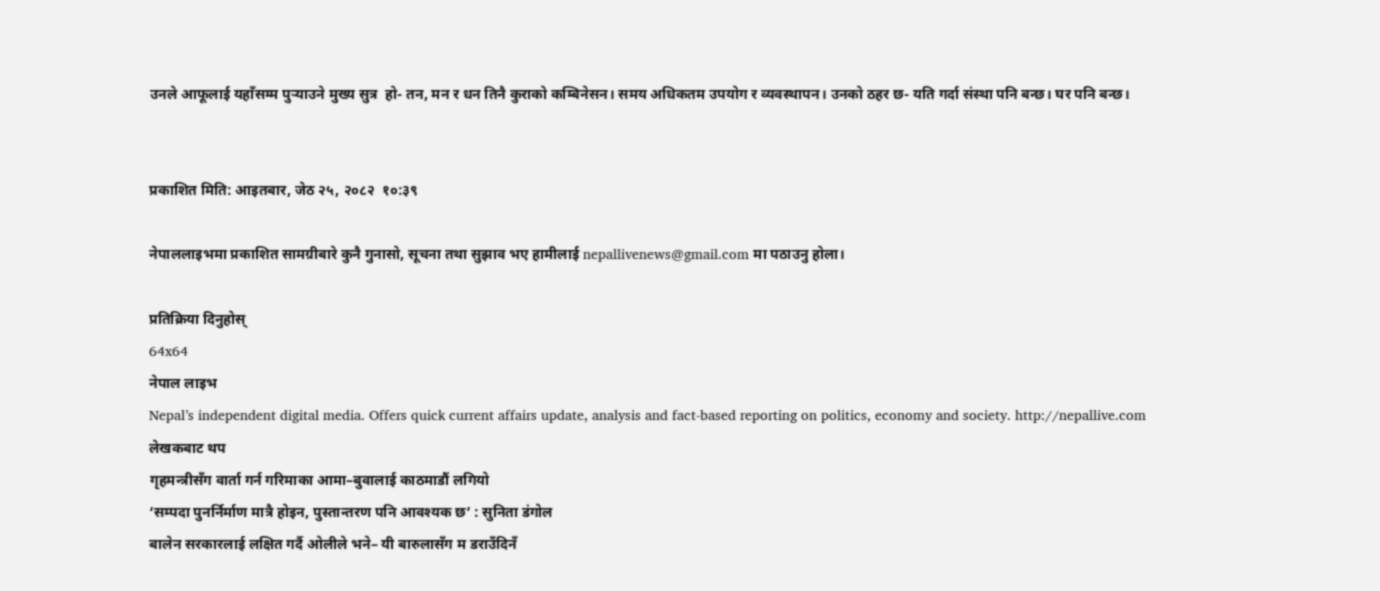उनले आफूलाई यहाँसम्म पुर्‍याउने मुख्य सुत्र  हो- तन, मन र धन तिनै कुराको कम्बिनेसन। समय अधिकतम उपयोग र व्यवस्थापन। उनको ठहर छ- यति गर्दा संस्था पनि बन्छ। घर पनि बन्छ।


प्रकाशित मिति: आइतबार, जेठ २५, २०८२  १०:३९

नेपाललाइभमा प्रकाशित सामग्रीबारे कुनै गुनासो, सूचना तथा सुझाव भए हामीलाई nepallivenews@gmail.com मा पठाउनु होला।

प्रतिक्रिया दिनुहोस्
64x64
नेपाल लाइभ
Nepal’s independent digital media. Offers quick current affairs update, analysis and fact-based reporting on politics, economy and society. http://nepallive.com
लेखकबाट थप
गृहमन्त्रीसँग वार्ता गर्न गरिमाका आमा–बुवालाई काठमाडौं लगियो
‘सम्पदा पुनर्निर्माण मात्रै होइन, पुस्तान्तरण पनि आवश्यक छ’ : सुनिता डंगोल
बालेन सरकारलाई लक्षित गर्दै ओलीले भने– यी बारुलासँग म डराउँदिनँ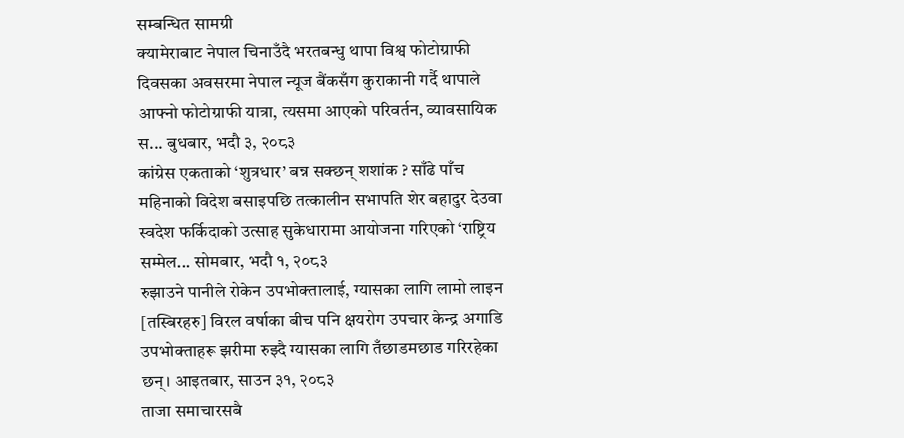सम्बन्धित सामग्री
क्यामेराबाट नेपाल चिनाउँदै भरतबन्धु थापा विश्व फोटोग्राफी दिवसका अवसरमा नेपाल न्यूज बैंकसँग कुराकानी गर्दै थापाले आफ्नो फोटोग्राफी यात्रा, त्यसमा आएको परिवर्तन, व्यावसायिक स... बुधबार, भदौ ३, २०८३
कांग्रेस एकताको ‘शुत्रधार’ बन्न सक्छन् शशांक ? साँढे पाँच महिनाको विदेश बसाइपछि तत्कालीन सभापति शेर बहादुर देउवा स्वदेश फर्किदाको उत्साह सुकेधारामा आयोजना गरिएको ‘राष्ट्रिय सम्मेल... सोमबार, भदौ १, २०८३
रुझाउने पानीले रोकेन उपभोक्तालाई, ग्यासका लागि लामो लाइन [तस्बिरहरु] विरल वर्षाका बीच पनि क्षयरोग उपचार केन्द्र अगाडि उपभोक्ताहरू झरीमा रुझ्दै ग्यासका लागि तँछाडमछाड गरिरहेका छन्। आइतबार, साउन ३१, २०८३
ताजा समाचारसबै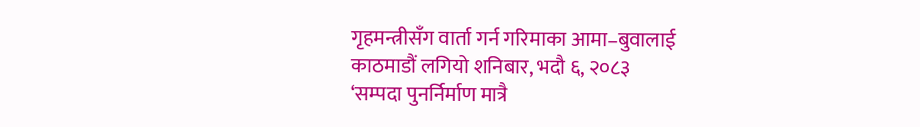गृहमन्त्रीसँग वार्ता गर्न गरिमाका आमा–बुवालाई काठमाडौं लगियो शनिबार, भदौ ६, २०८३
‘सम्पदा पुनर्निर्माण मात्रै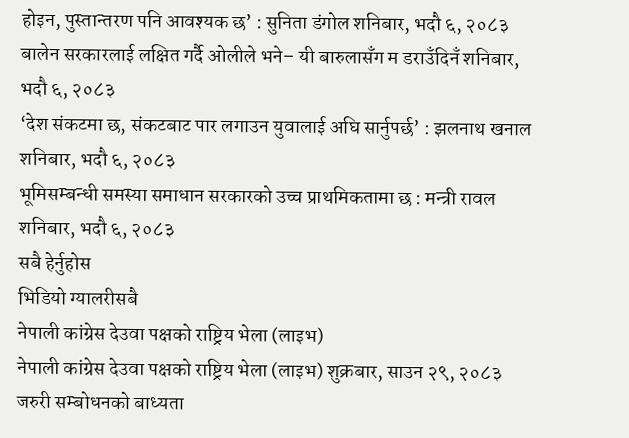होइन, पुस्तान्तरण पनि आवश्यक छ’ : सुनिता डंगोल शनिबार, भदौ ६, २०८३
बालेन सरकारलाई लक्षित गर्दै ओलीले भने– यी बारुलासँग म डराउँदिनँ शनिबार, भदौ ६, २०८३
‘देश संकटमा छ, संकटबाट पार लगाउन युवालाई अघि सार्नुपर्छ’ : झलनाथ खनाल शनिबार, भदौ ६, २०८३
भूमिसम्बन्धी समस्या समाधान सरकारको उच्च प्राथमिकतामा छ : मन्त्री रावल शनिबार, भदौ ६, २०८३
सबै हेर्नुहोस
भिडियो ग्यालरीसबै
नेपाली कांग्रेस देउवा पक्षको राष्ट्रिय भेला (लाइभ)
नेपाली कांग्रेस देउवा पक्षको राष्ट्रिय भेला (लाइभ) शुक्रबार, साउन २९, २०८३
जरुरी सम्बोधनको बाध्यता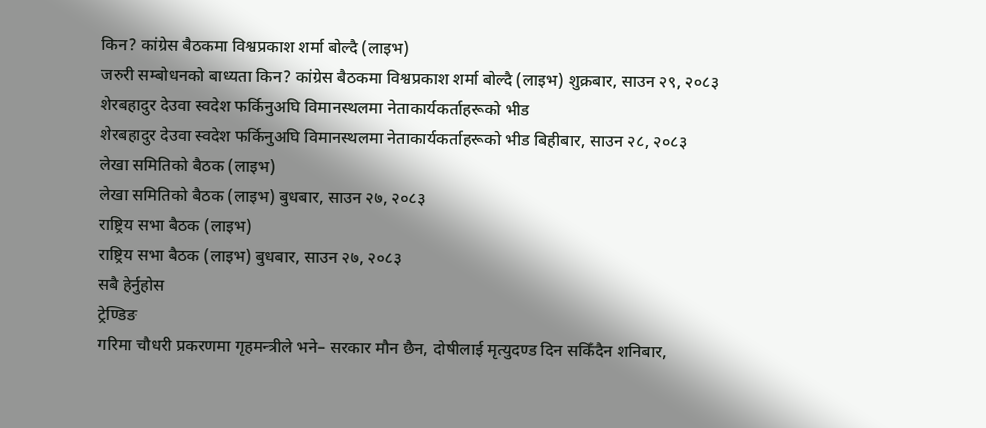किन? कांग्रेस बैठकमा विश्वप्रकाश शर्मा बोल्दै (लाइभ)
जरुरी सम्बोधनको बाध्यता किन? कांग्रेस बैठकमा विश्वप्रकाश शर्मा बोल्दै (लाइभ) शुक्रबार, साउन २९, २०८३
शेरबहादुर देउवा स्वदेश फर्किनुअघि विमानस्थलमा नेताकार्यकर्ताहरूको भीड
शेरबहादुर देउवा स्वदेश फर्किनुअघि विमानस्थलमा नेताकार्यकर्ताहरूको भीड बिहीबार, साउन २८, २०८३
लेखा समितिको बैठक (लाइभ)
लेखा समितिको बैठक (लाइभ) बुधबार, साउन २७, २०८३
राष्ट्रिय सभा बैठक (लाइभ)
राष्ट्रिय सभा बैठक (लाइभ) बुधबार, साउन २७, २०८३
सबै हेर्नुहोस
ट्रेण्डिङ
गरिमा चौधरी प्रकरणमा गृहमन्त्रीले भने– सरकार मौन छैन, दोषीलाई मृत्युदण्ड दिन सकिँदैन शनिबार,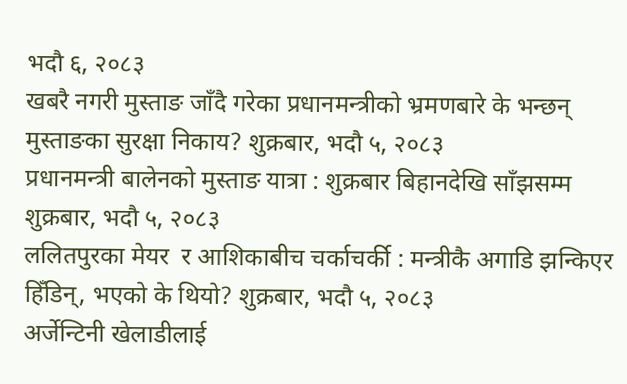भदौ ६, २०८३
खबरै नगरी मुस्ताङ जाँदै गरेका प्रधानमन्त्रीको भ्रमणबारे के भन्छन् मुस्ताङका सुरक्षा निकाय? शुक्रबार, भदौ ५, २०८३
प्रधानमन्त्री बालेनको मुस्ताङ यात्रा : शुक्रबार बिहानदेखि साँझसम्म शुक्रबार, भदौ ५, २०८३
ललितपुरका मेयर  र आशिकाबीच चर्काचर्की : मन्त्रीकै अगाडि झन्किएर हिँडिन्, भएको के थियो? शुक्रबार, भदौ ५, २०८३
अर्जेन्टिनी खेलाडीलाई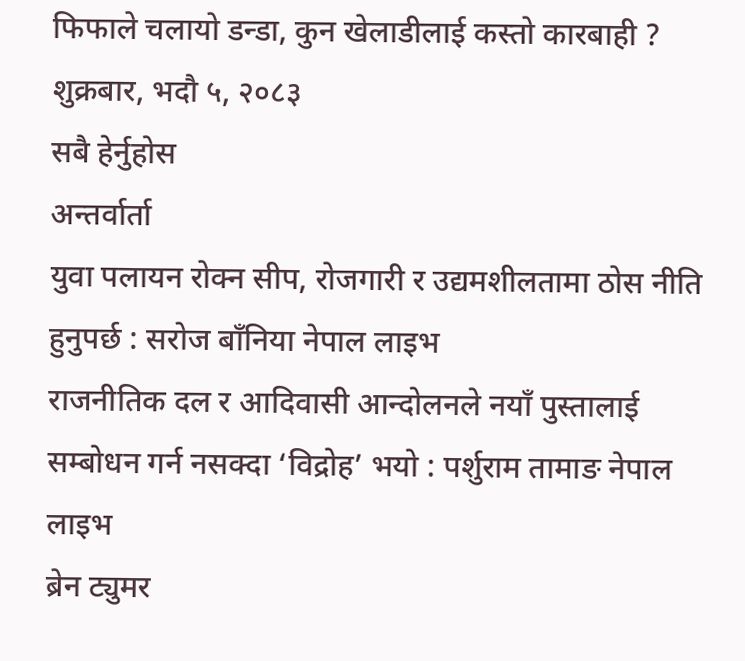फिफाले चलायो डन्डा, कुन खेलाडीलाई कस्तो कारबाही ? शुक्रबार, भदौ ५, २०८३
सबै हेर्नुहोस
अन्तर्वार्ता
युवा पलायन रोक्न सीप, रोजगारी र उद्यमशीलतामा ठोस नीति हुनुपर्छ : सरोज बाँनिया नेपाल लाइभ
राजनीतिक दल र आदिवासी आन्दोलनले नयाँ पुस्तालाई सम्बोधन गर्न नसक्दा ‘विद्रोह’ भयो : पर्शुराम तामाङ नेपाल लाइभ
ब्रेन ट्युमर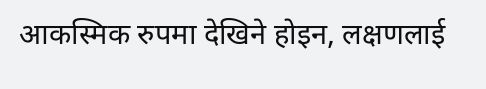आकस्मिक रुपमा देखिने होइन, लक्षणलाई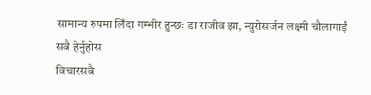सामान्य रुपमा लिँदा गम्भीर हुन्छः डा राजीव झा, न्युरोसर्जन लक्ष्मी चौलागाईं
सबै हेर्नुहोस
विचारसबै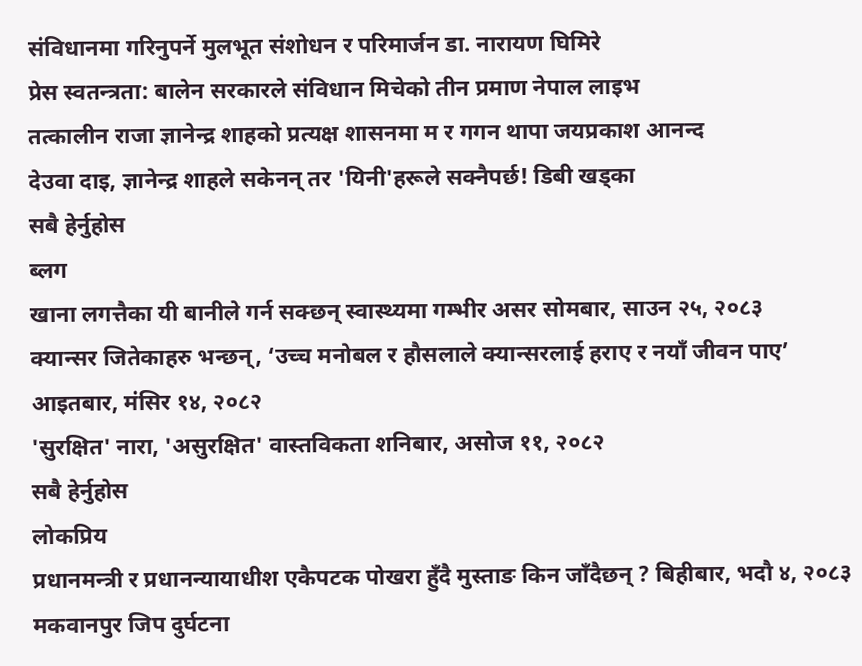संविधानमा गरिनुपर्ने मुलभूत संशोधन र परिमार्जन डा. नारायण घिमिरे
प्रेस स्वतन्त्रता: बालेन सरकारले संविधान मिचेको तीन प्रमाण नेपाल लाइभ
तत्कालीन राजा ज्ञानेन्द्र शाहको प्रत्यक्ष शासनमा म र गगन थापा जयप्रकाश आनन्द
देउवा दाइ, ज्ञानेन्द्र शाहले सकेनन् तर 'यिनी'हरूले सक्नैपर्छ! डिबी खड्का
सबै हेर्नुहोस
ब्लग
खाना लगत्तैका यी बानीले गर्न सक्छन् स्वास्थ्यमा गम्भीर असर सोमबार, साउन २५, २०८३
क्यान्सर जितेकाहरु भन्छन्, ‘उच्च मनोबल र हौसलाले क्यान्सरलाई हराए र नयाँ जीवन पाए’ आइतबार, मंसिर १४, २०८२
'सुरक्षित' नारा, 'असुरक्षित' वास्तविकता शनिबार, असोज ११, २०८२
सबै हेर्नुहोस
लोकप्रिय
प्रधानमन्त्री र प्रधानन्यायाधीश एकैपटक पोखरा हुँदै मुस्ताङ किन जाँदैछन् ? बिहीबार, भदौ ४, २०८३
मकवानपुर जिप दुर्घटना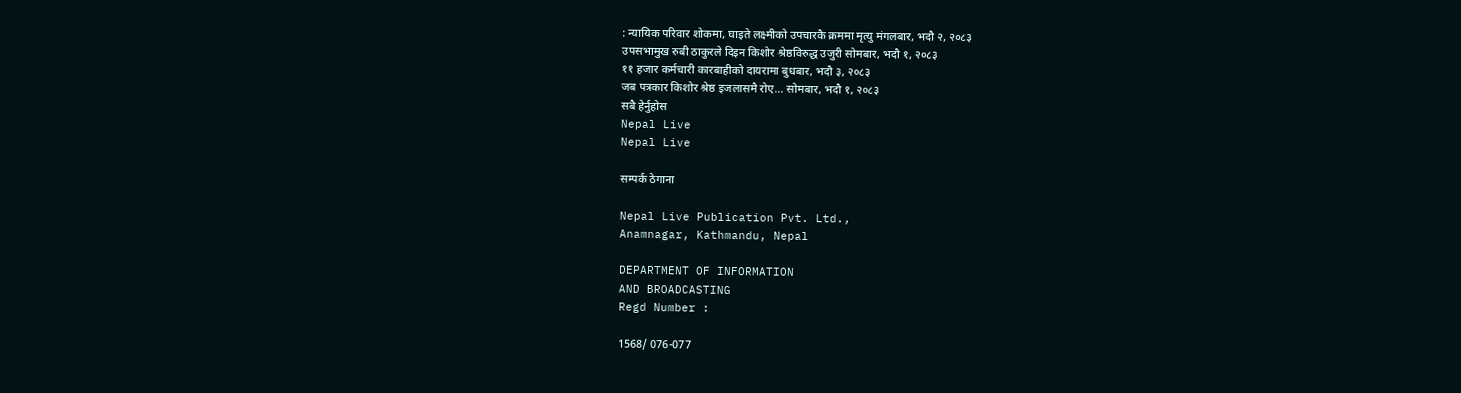: न्यायिक परिवार शोकमा, घाइते लक्ष्मीको उपचारकै क्रममा मृत्यु मंगलबार, भदौ २, २०८३
उपसभामुख रुबी ठाकुरले दिइन किशोर श्रेष्ठविरुद्ध उजुरी सोमबार, भदौ १, २०८३
११ हजार कर्मचारी कारबाहीको दायरामा बुधबार, भदौ ३, २०८३
जब पत्रकार किशोर श्रेष्ठ इजलासमै रोए... सोमबार, भदौ १, २०८३
सबै हेर्नुहोस
Nepal Live
Nepal Live

सम्पर्क ठेगाना

Nepal Live Publication Pvt. Ltd.,
Anamnagar, Kathmandu, Nepal

DEPARTMENT OF INFORMATION
AND BROADCASTING
Regd Number :

1568/ 076-077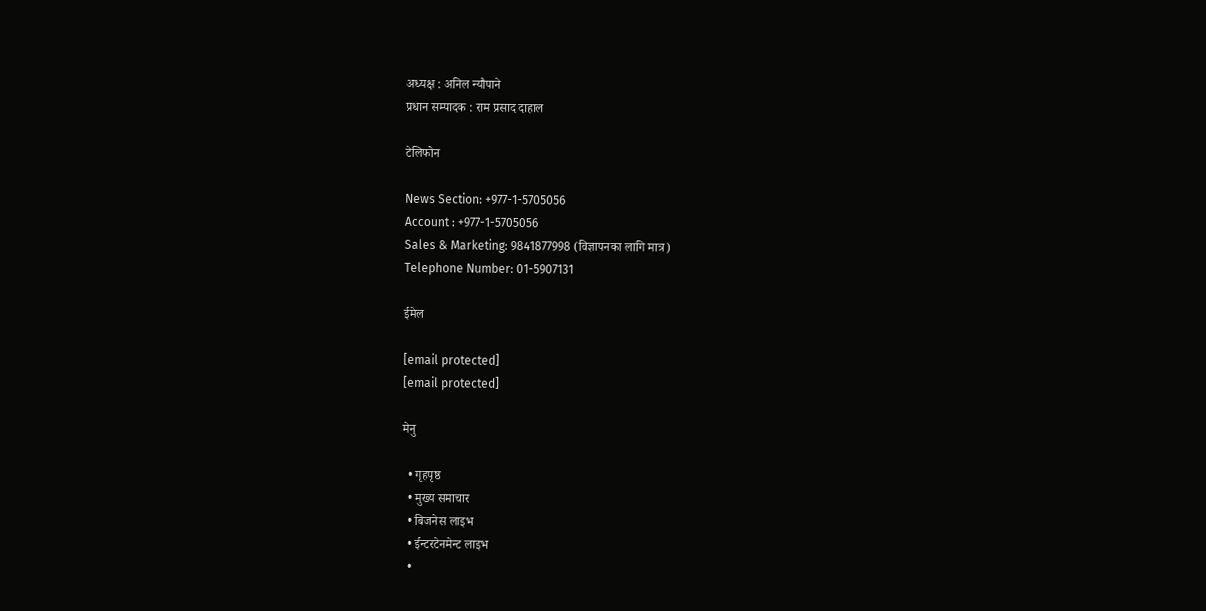अध्यक्ष : अनिल न्यौपाने
प्रधान सम्पादक : राम प्रसाद दाहाल

टेलिफोन

News Section: +977-1-5705056
Account : +977-1-5705056
Sales & Marketing: 9841877998 (विज्ञापनका लागि मात्र)
Telephone Number: 01-5907131

ईमेल

[email protected]
[email protected]

मेनु

  • गृहपृष्ठ
  • मुख्य समाचार
  • बिजनेस लाइभ
  • ईन्टरटेनमेन्ट लाइभ
  •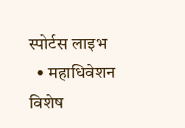स्पोर्टस लाइभ
  • महाधिवेशन विशेष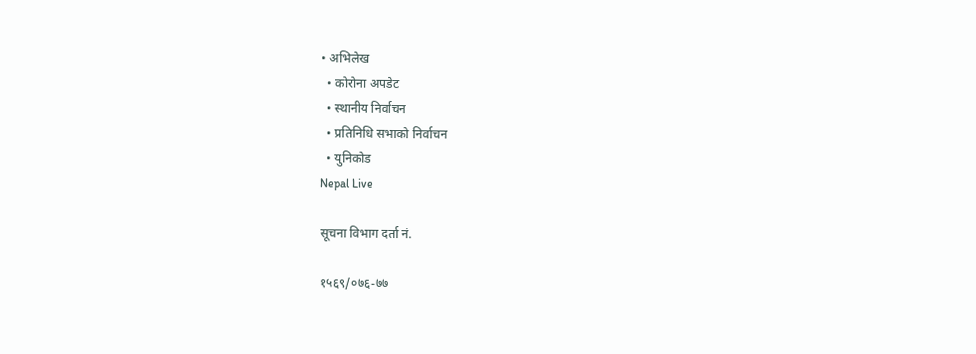• अभिलेख
  • कोरोना अपडेट
  • स्थानीय निर्वाचन
  • प्रतिनिधि सभाको निर्वाचन
  • युनिकोड
Nepal Live

सूचना विभाग दर्ता नं.

१५६९/०७६-७७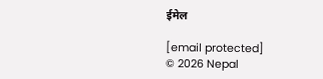ईमेल

[email protected]
© 2026 Nepal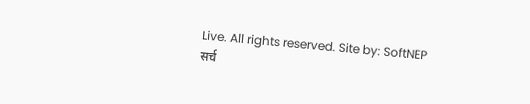Live. All rights reserved. Site by: SoftNEP
सर्च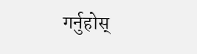गर्नुहोस्